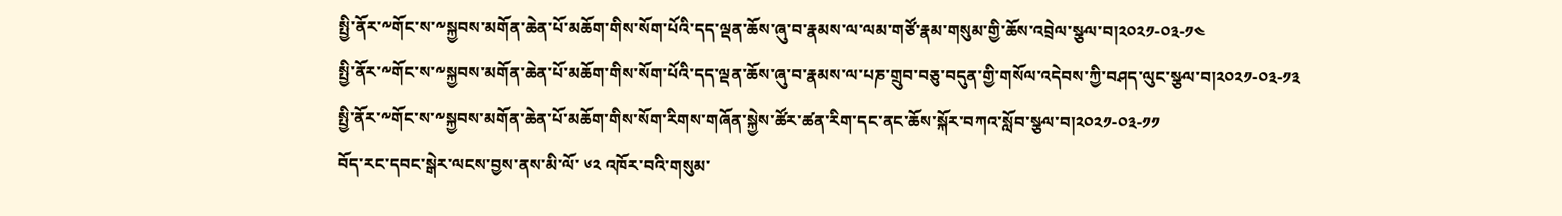སྤྱི་ནོར་༸གོང་ས་༸སྐྱབས་མགོན་ཆེན་པོ་མཆོག་གིས་སོག་པོའི་དད་ལྡན་ཆོས་ཞུ་བ་རྣམས་ལ་ལམ་གཙོ་རྣམ་གསུམ་གྱི་ཆོས་འབྲེལ་སྩལ་བ།༢༠༢༡-༠༣-༡༤
སྤྱི་ནོར་༸གོང་ས་༸སྐྱབས་མགོན་ཆེན་པོ་མཆོག་གིས་སོག་པོའི་དད་ལྡན་ཆོས་ཞུ་བ་རྣམས་ལ་པཎ་གྲུབ་བཅུ་བདུན་གྱི་གསོལ་འདེབས་ཀྱི་བཤད་ལུང་སྩལ་བ།༢༠༢༡-༠༣-༡༣
སྤྱི་ནོར་༸གོང་ས་༸སྐྱབས་མགོན་ཆེན་པོ་མཆོག་གིས་སོག་རིགས་གཞོན་སྐྱེས་ཚོར་ཚན་རིག་དང་ནང་ཆོས་སྐོར་བཀའ་སློབ་སྩལ་བ།༢༠༢༡-༠༣-༡༡
བོད་རང་དབང་སྒེར་ལངས་བྱས་ནས་མི་ལོ་ ༦༢ འཁོར་བའི་གསུམ་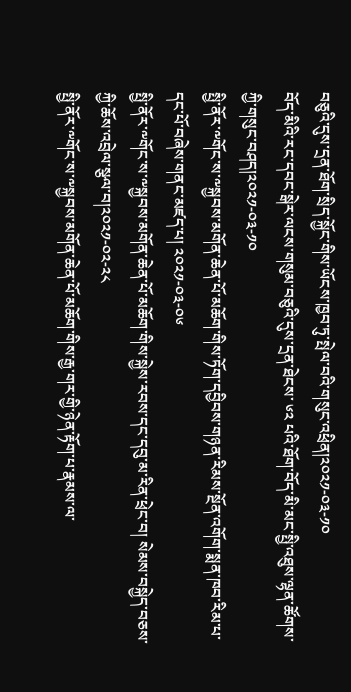བཅུའི་དུས་དྲན་ཐོག་སྲིད་སྐྱོང་གིས་ཡོངས་ཁྱབ་ཏུ་སྤེལ་བའི་གསུང་འཕྲིན།༢༠༢༡-༠༣-༡༠
བོད་མིའི་རང་དབང་སྒེར་ལངས་གསུམ་བཅུའི་དུས་དྲན་ཐེངས་ ༦༢ པའི་ཐོག་བོད་མི་མང་སྤྱི་འཐུས་ལྷན་ཚོགས་ཀྱི་གསུང་བཤད།༢༠༢༡-༠༣-༡༠
སྤྱི་ནོར་༸གོང་ས་༸སྐྱབས་མགོན་ཆེན་པོ་མཆོག་གིས་ཏོག་དབྱིབས་གཉན་རིམས་སྔོན་འགོག་སྨན་ཁབ་རིམ་པ་དང་པོ་བཞེས་གནང་མཛད་པ། ༢༠༢༡-༠༣-༠༦
སྤྱི་ནོར་༸གོང་ས་༸སྐྱབས་མགོན་ཆེན་པོ་མཆོག་གིས་སྐྱེས་རབས་དང་དབུ་མ་རིན་ཕྲེང་བ། སེམས་བསྐྱེད་བཅས་ཀྱི་ཆོས་འབྲེལ་སྩལ་བ།༢༠༢༡-༠༢-༢༨
སྤྱི་ནོར་༸གོང་ས་༸སྐྱབས་མགོན་ཆེན་པོ་མཆོག་གིས་རྒྱ་གར་གྱི་ཉེན་རྟོག་པ་རྣམས་ལ་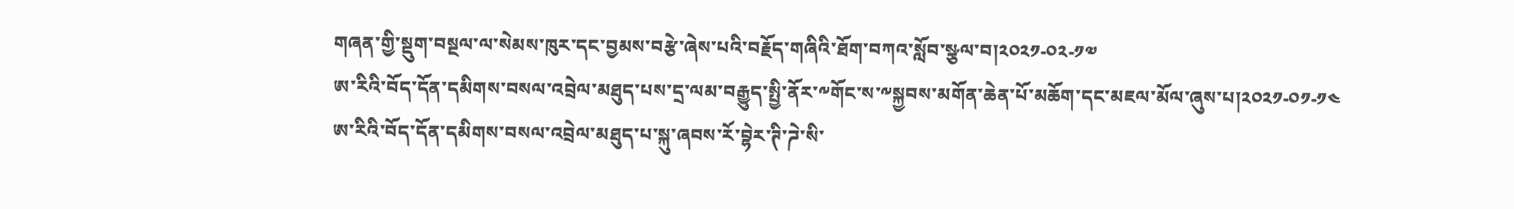གཞན་གྱི་སྡུག་བསྔལ་ལ་སེམས་ཁུར་དང་བྱམས་བརྩེ་ཞེས་པའི་བརྗོད་གཞིའི་ཐོག་བཀའ་སློབ་སྩལ་བ།༢༠༢༡-༠༢-༡༧
ཨ་རིའི་བོད་དོན་དམིགས་བསལ་འབྲེལ་མཐུད་པས་དྲ་ལམ་བརྒྱུད་སྤྱི་ནོར་༸གོང་ས་༸སྐྱབས་མགོན་ཆེན་པོ་མཆོག་དང་མཇལ་མོལ་ཞུས་པ།༢༠༢༡-༠༡-༡༤
ཨ་རིའི་བོད་དོན་དམིགས་བསལ་འབྲེལ་མཐུད་པ་སྐུ་ཞབས་རོ་བྷེར་ཊི་ཌེ་སི་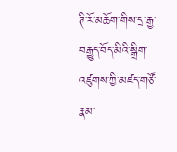ཊི་རོ་མཆོག་གིས་དྲ་རྒྱ་བརྒྱུད་བོད་མིའི་སྒྲིག་འཛུགས་ཀྱི་མཛད་གཙོ་རྣམ་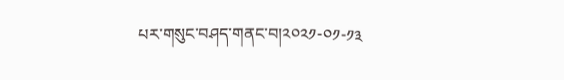པར་གསུང་བཤད་གནང་བ།༢༠༢༡-༠༡-༡༣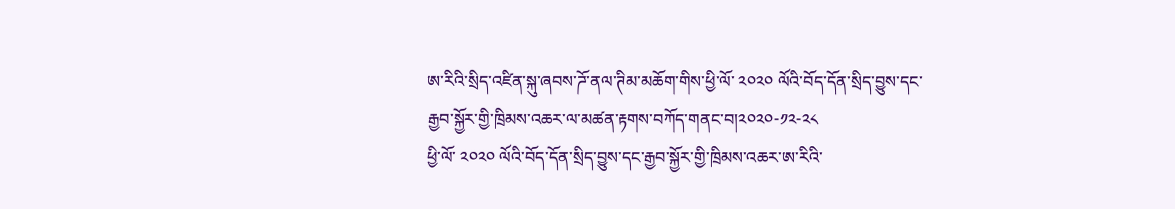ཨ་རིའི་སྲིད་འཛིན་སྐུ་ཞབས་ཌོ་ནལ་ཊིམ་མཆོག་གིས་ཕྱི་ལོ་ ༢༠༢༠ ལོའི་བོད་དོན་སྲིད་བྱུས་དང་རྒྱབ་སྐྱོར་གྱི་ཁྲིམས་འཆར་ལ་མཚན་རྟགས་བཀོད་གནང་བ།༢༠༢༠-༡༢-༢༨
ཕྱི་ལོ་ ༢༠༢༠ ལོའི་བོད་དོན་སྲིད་བྱུས་དང་རྒྱབ་སྐྱོར་གྱི་ཁྲིམས་འཆར་ཨ་རིའི་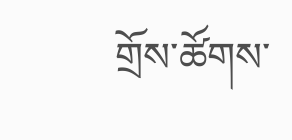གྲོས་ཚོགས་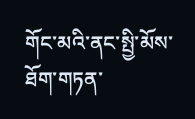གོང་མའི་ནང་སྤྱི་མོས་ཐོག་གཏན་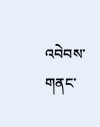འབེབས་གནང་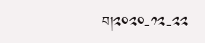བ།༢༠༢༠-༡༢-༢༢